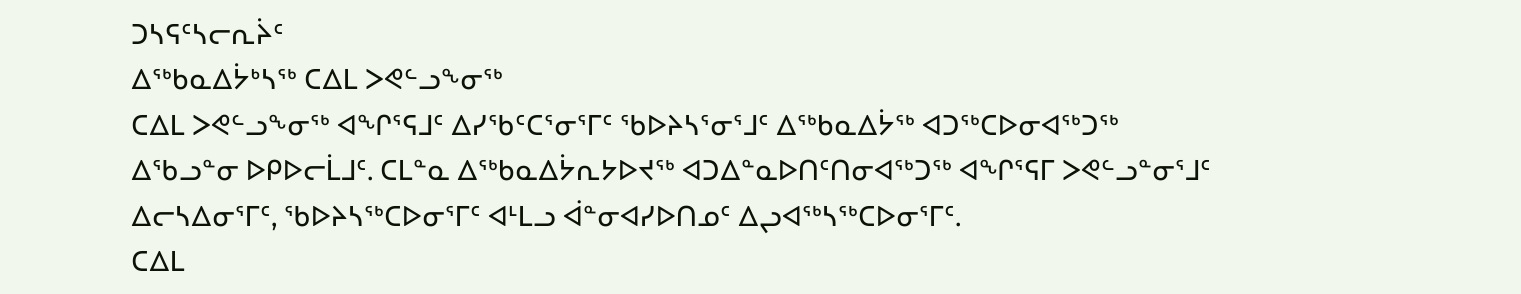ᑐᓴᕋᑦᓴᓕᕆᔩᑦ
ᐃᖅᑲᓇᐃᔮᒃᓴᖅ ᑕᐃᒪ ᐳᕙᓪᓗᖕᓂᖅ
ᑕᐃᒪ ᐳᕙᓪᓗᖕᓂᖅ ᐊᖏᕐᕋᒧᑦ ᐃᓯᖃᑦᑕᕐᓂᕐᒥᑦ ᖃᐅᔨᓴᕐᓂᕐᒧᑦ ᐃᖅᑲᓇᐃᔮᖅ ᐊᑐᖅᑕᐅᓂᐊᖅᑐᖅ ᐃᖃᓗᓐᓂ ᐅᑭᐅᓕᒫᒧᑦ. ᑕᒪᓐᓇ ᐃᖅᑲᓇᐃᔮᕆᔭᐅᔪᖅ ᐊᑐᐃᓐᓇᐅᑎᑦᑎᓂᐊᖅᑐᖅ ᐊᖏᕐᕋᒥ ᐳᕙᓪᓗᓐᓂᕐᒧᑦ ᐃᓕᓴᐃᓂᕐᒥᑦ, ᖃᐅᔨᓴᖅᑕᐅᓂᕐᒥᑦ ᐊᒻᒪᓗ ᐋᓐᓂᐊᓯᐅᑎᓄᑦ ᐃᖢᐊᖅᓴᖅᑕᐅᓂᕐᒥᑦ.
ᑕᐃᒪ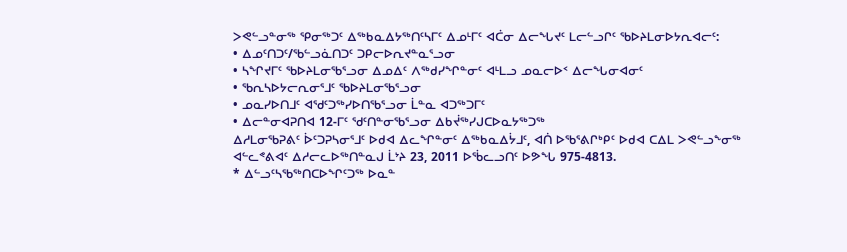ᐳᕙᓪᓗᓐᓂᖅ ᕿᓂᖅᑐᑦ ᐃᖅᑲᓇᐃᔭᖅᑎᑦᓴᒥᑦ ᐃᓄᒻᒥᑦ ᐊᑖᓂ ᐃᓕᖓᔪᑦ ᒪᓕᓪᓗᒋᑦ ᖃᐅᔨᒪᓂᐅᔭᕆᐊᓕᑦ:
• ᐃᓄᑦᑎᑐᑦ/ᖃᓪᓗᓈᑎᑐᑦ ᑐᑭᓕᐅᕆᔪᓐᓇᕐᓗᓂ
• ᓴᖏᔪᒥᑦ ᖃᐅᔨᒪᓂᖃᕐᓗᓂ ᐃᓄᐃᑦ ᐱᖅᑯᓯᖏᓐᓂᑦ ᐊᒻᒪᓗ ᓄᓇᓕᐅᑉ ᐃᓕᖓᓂᐊᓂᑦ
• ᖃᕆᓴᐅᔭᓕᕆᓂᕐᒧᑦ ᖃᐅᔨᒪᓂᖃᕐᓗᓂ
• ᓄᓇᓯᐅᑎᒧᑦ ᐊᖁᑦᑐᖅᓯᐅᑎᖃᕐᓗᓂ ᒫᓐᓇ ᐊᑐᖅᑐᒥᑦ
• ᐃᓕᓐᓂᐊᕈᑎᐊ 12-ᒥᑦ ᖁᑦᑎᓐᓂᖃᕐᓗᓂ ᐃᑲᔫᖅᓯᒍᑕᐅᓇᔭᖅᑐᖅ
ᐃᓱᒪᓂᖃᕈᕕᑦ ᐆᑦᑐᕈᓴᓂᕐᒧᑦ ᐅᑯᐊ ᐃᓚᖏᓐᓂᑦ ᐃᖅᑲᓇᐃᔮᒧᑦ, ᐊᑏ ᐅᖃᕐᕕᒋᒃᑭᑦ ᐅᑯᐊ ᑕᐃᒪ ᐳᕙᓪᓗᖕᓂᖅ ᐊᓪᓚᕝᕕᐊᑦ ᐃᓱᓕᓚᐅᖅᑎᓐᓇᒍ ᒫᔾᔨ 23, 2011 ᐅᖄᓚᓗᑎᑦ ᐅᕗᖓ 975-4813.
* ᐃᓪᓗᑦᓴᖃᖅᑎᑕᐅᖏᑦᑐᖅ ᐅᓇᓐ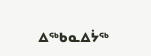ᐃᖅᑲᓇᐃᔮᖅ